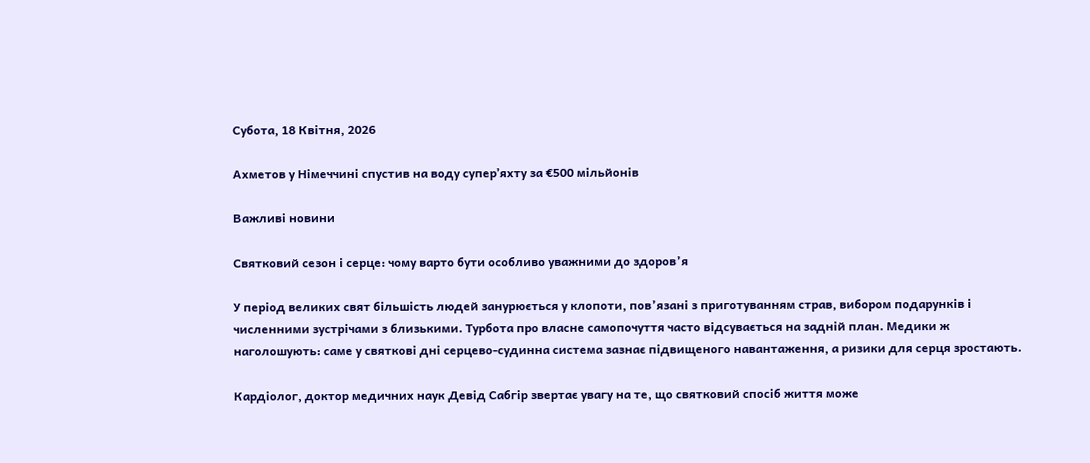Субота, 18 Квітня, 2026

Ахметов у Німеччині спустив на воду суперʼяхту за €500 мільйонів

Важливі новини

Святковий сезон і серце: чому варто бути особливо уважними до здоров’я

У період великих свят більшість людей занурюється у клопоти, пов’язані з приготуванням страв, вибором подарунків і численними зустрічами з близькими. Турбота про власне самопочуття часто відсувається на задній план. Медики ж наголошують: саме у святкові дні серцево-судинна система зазнає підвищеного навантаження, а ризики для серця зростають.

Кардіолог, доктор медичних наук Девід Сабгір звертає увагу на те, що святковий спосіб життя може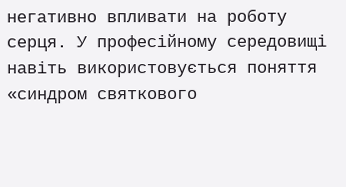негативно впливати на роботу серця. У професійному середовищі навіть використовується поняття «синдром святкового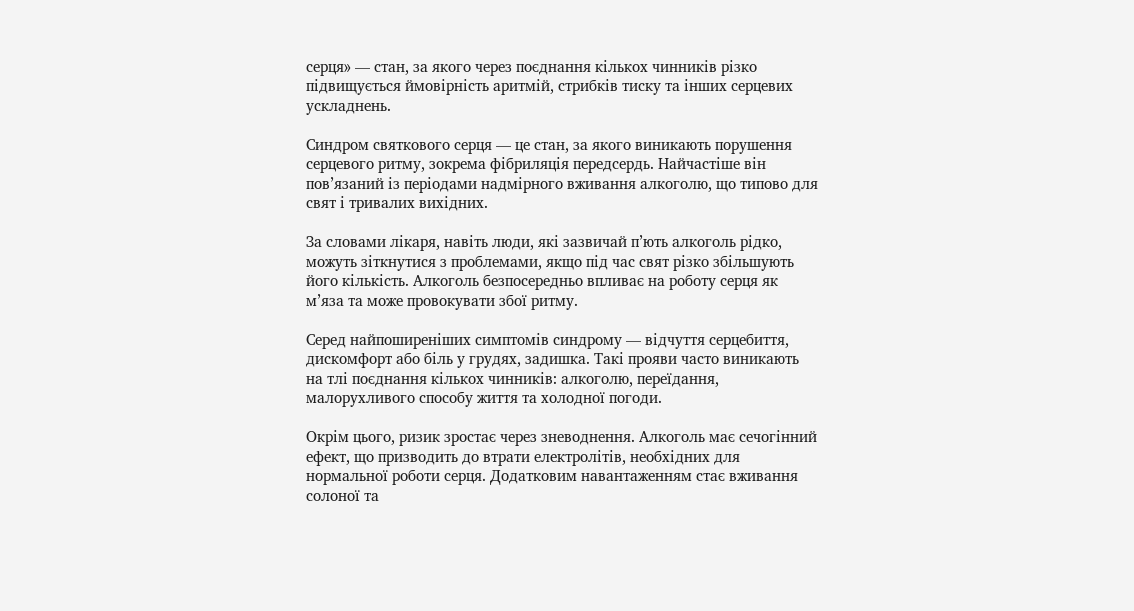серця» — стан, за якого через поєднання кількох чинників різко підвищується ймовірність аритмій, стрибків тиску та інших серцевих ускладнень.

Синдром святкового серця — це стан, за якого виникають порушення серцевого ритму, зокрема фібриляція передсердь. Найчастіше він пов’язаний із періодами надмірного вживання алкоголю, що типово для свят і тривалих вихідних.

За словами лікаря, навіть люди, які зазвичай п’ють алкоголь рідко, можуть зіткнутися з проблемами, якщо під час свят різко збільшують його кількість. Алкоголь безпосередньо впливає на роботу серця як м’яза та може провокувати збої ритму.

Серед найпоширеніших симптомів синдрому — відчуття серцебиття, дискомфорт або біль у грудях, задишка. Такі прояви часто виникають на тлі поєднання кількох чинників: алкоголю, переїдання, малорухливого способу життя та холодної погоди.

Окрім цього, ризик зростає через зневоднення. Алкоголь має сечогінний ефект, що призводить до втрати електролітів, необхідних для нормальної роботи серця. Додатковим навантаженням стає вживання солоної та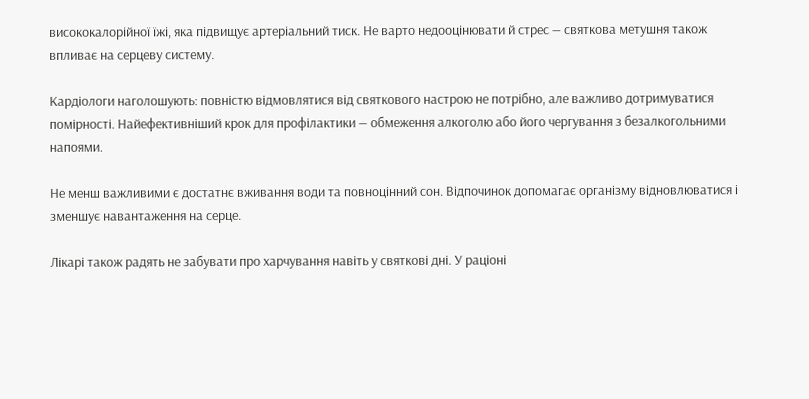висококалорійної їжі, яка підвищує артеріальний тиск. Не варто недооцінювати й стрес — святкова метушня також впливає на серцеву систему.

Кардіологи наголошують: повністю відмовлятися від святкового настрою не потрібно, але важливо дотримуватися помірності. Найефективніший крок для профілактики — обмеження алкоголю або його чергування з безалкогольними напоями.

Не менш важливими є достатнє вживання води та повноцінний сон. Відпочинок допомагає організму відновлюватися і зменшує навантаження на серце.

Лікарі також радять не забувати про харчування навіть у святкові дні. У раціоні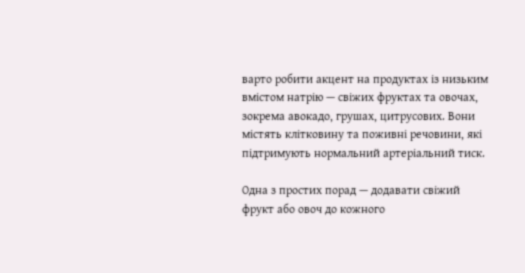варто робити акцент на продуктах із низьким вмістом натрію — свіжих фруктах та овочах, зокрема авокадо, грушах, цитрусових. Вони містять клітковину та поживні речовини, які підтримують нормальний артеріальний тиск.

Одна з простих порад — додавати свіжий фрукт або овоч до кожного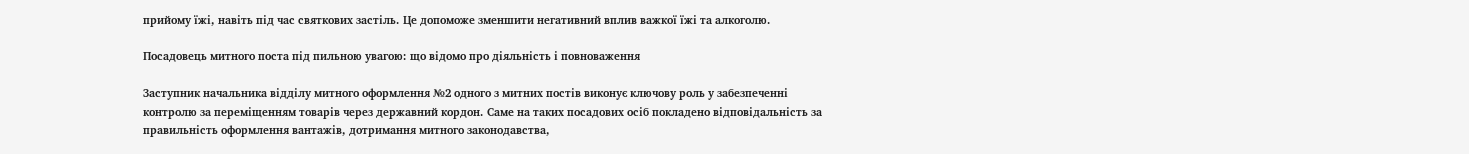прийому їжі, навіть під час святкових застіль. Це допоможе зменшити негативний вплив важкої їжі та алкоголю.

Посадовець митного поста під пильною увагою: що відомо про діяльність і повноваження

Заступник начальника відділу митного оформлення №2 одного з митних постів виконує ключову роль у забезпеченні контролю за переміщенням товарів через державний кордон. Саме на таких посадових осіб покладено відповідальність за правильність оформлення вантажів, дотримання митного законодавства,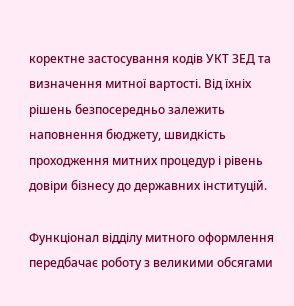коректне застосування кодів УКТ ЗЕД та визначення митної вартості. Від їхніх рішень безпосередньо залежить наповнення бюджету, швидкість проходження митних процедур і рівень довіри бізнесу до державних інституцій.

Функціонал відділу митного оформлення передбачає роботу з великими обсягами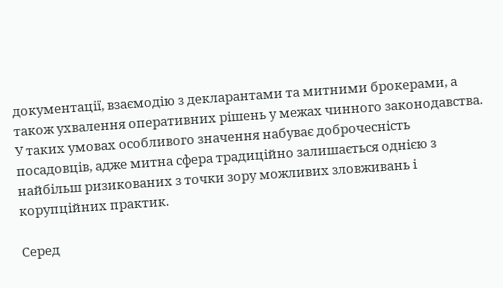документації, взаємодію з декларантами та митними брокерами, а також ухвалення оперативних рішень у межах чинного законодавства. У таких умовах особливого значення набуває доброчесність посадовців, адже митна сфера традиційно залишається однією з найбільш ризикованих з точки зору можливих зловживань і корупційних практик.

Серед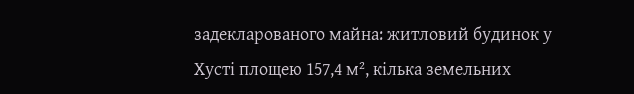задекларованого майна: житловий будинок у Хусті площею 157,4 м², кілька земельних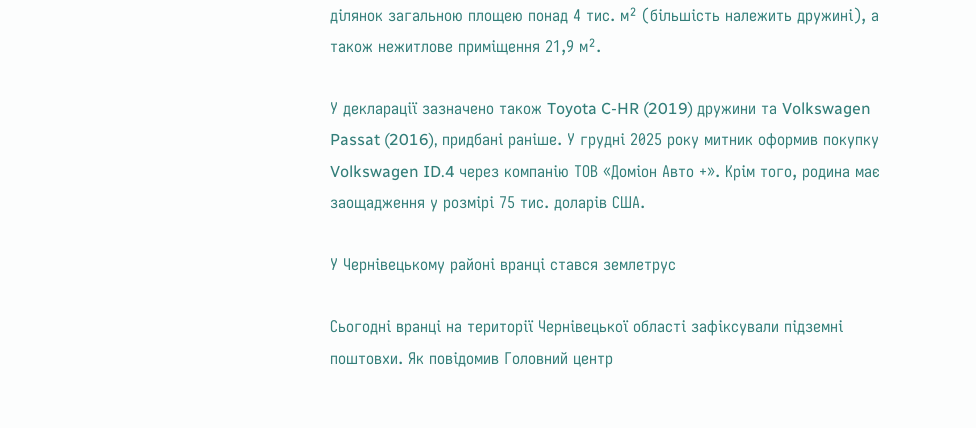ділянок загальною площею понад 4 тис. м² (більшість належить дружині), а також нежитлове приміщення 21,9 м².

У декларації зазначено також Toyota C-HR (2019) дружини та Volkswagen Passat (2016), придбані раніше. У грудні 2025 року митник оформив покупку Volkswagen ID.4 через компанію ТОВ «Доміон Авто +». Крім того, родина має заощадження у розмірі 75 тис. доларів США.

У Чернівецькому районі вранці стався землетрус

Сьогодні вранці на території Чернівецької області зафіксували підземні поштовхи. Як повідомив Головний центр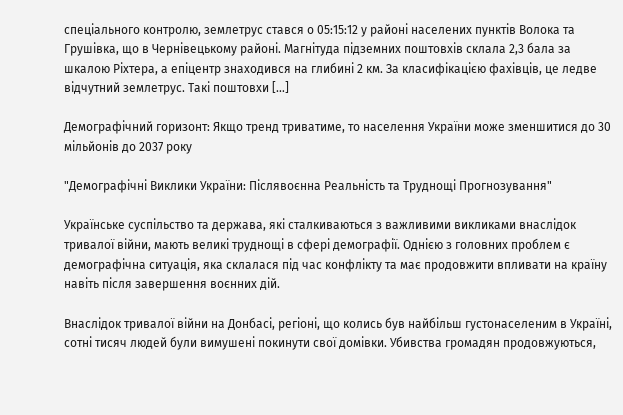спеціального контролю, землетрус стався о 05:15:12 у районі населених пунктів Волока та Грушівка, що в Чернівецькому районі. Магнітуда підземних поштовхів склала 2,3 бала за шкалою Ріхтера, а епіцентр знаходився на глибині 2 км. За класифікацією фахівців, це ледве відчутний землетрус. Такі поштовхи […]

Демографічний горизонт: Якщо тренд триватиме, то населення України може зменшитися до 30 мільйонів до 2037 року

"Демографічні Виклики України: Післявоєнна Реальність та Труднощі Прогнозування"

Українське суспільство та держава, які сталкиваються з важливими викликами внаслідок тривалої війни, мають великі труднощі в сфері демографії. Однією з головних проблем є демографічна ситуація, яка склалася під час конфлікту та має продовжити впливати на країну навіть після завершення воєнних дій.

Внаслідок тривалої війни на Донбасі, регіоні, що колись був найбільш густонаселеним в Україні, сотні тисяч людей були вимушені покинути свої домівки. Убивства громадян продовжуються,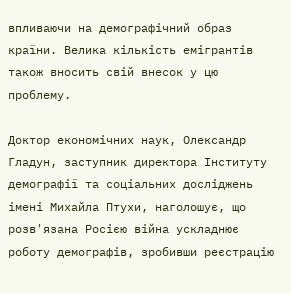впливаючи на демографічний образ країни. Велика кількість емігрантів також вносить свій внесок у цю проблему.

Доктор економічних наук, Олександр Гладун, заступник директора Інституту демографії та соціальних досліджень імені Михайла Птухи, наголошує, що розв'язана Росією війна ускладнює роботу демографів, зробивши реєстрацію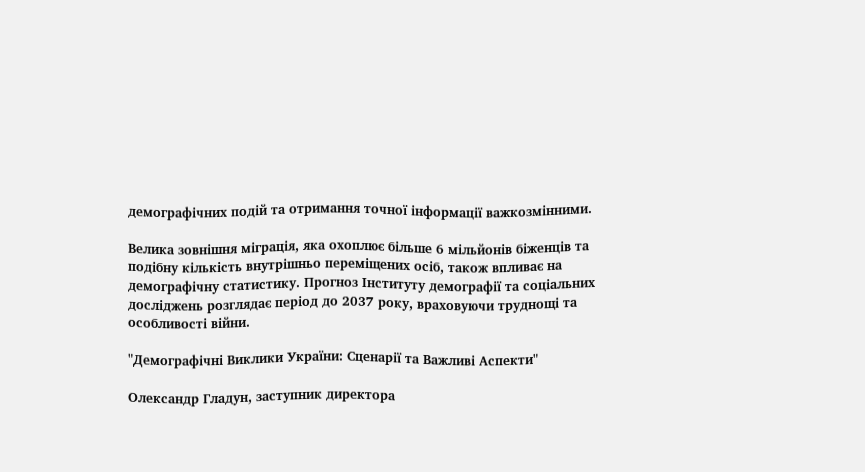демографічних подій та отримання точної інформації важкозмінними.

Велика зовнішня міграція, яка охоплює більше 6 мільйонів біженців та подібну кількість внутрішньо переміщених осіб, також впливає на демографічну статистику. Прогноз Інституту демографії та соціальних досліджень розглядає період до 2037 року, враховуючи труднощі та особливості війни.

"Демографічні Виклики України: Сценарії та Важливі Аспекти"

Олександр Гладун, заступник директора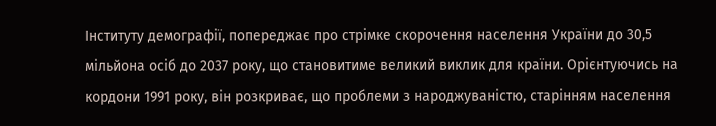Інституту демографії, попереджає про стрімке скорочення населення України до 30,5 мільйона осіб до 2037 року, що становитиме великий виклик для країни. Орієнтуючись на кордони 1991 року, він розкриває, що проблеми з народжуваністю, старінням населення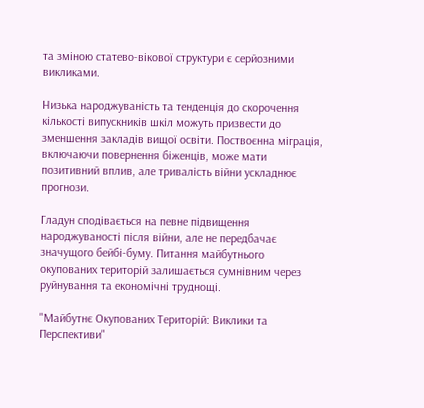та зміною статево-вікової структури є серйозними викликами.

Низька народжуваність та тенденція до скорочення кількості випускників шкіл можуть призвести до зменшення закладів вищої освіти. Поствоєнна міграція, включаючи повернення біженців, може мати позитивний вплив, але тривалість війни ускладнює прогнози.

Гладун сподівається на певне підвищення народжуваності після війни, але не передбачає значущого бейбі-буму. Питання майбутнього окупованих територій залишається сумнівним через руйнування та економічні труднощі.

"Майбутнє Окупованих Територій: Виклики та Перспективи"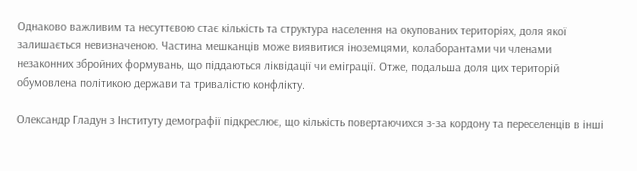Однаково важливим та несуттєвою стає кількість та структура населення на окупованих територіях, доля якої залишається невизначеною. Частина мешканців може виявитися іноземцями, колаборантами чи членами незаконних збройних формувань, що піддаються ліквідації чи еміграції. Отже, подальша доля цих територій обумовлена політикою держави та тривалістю конфлікту.

Олександр Гладун з Інституту демографії підкреслює, що кількість повертаючихся з-за кордону та переселенців в інші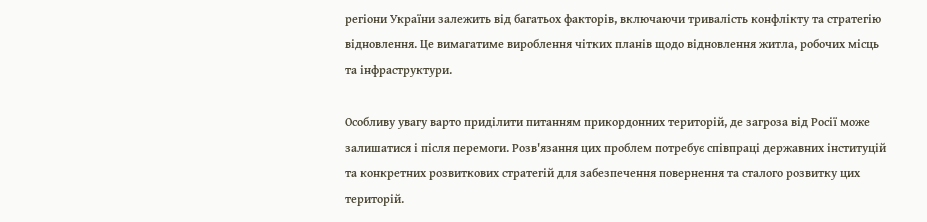регіони України залежить від багатьох факторів, включаючи тривалість конфлікту та стратегію відновлення. Це вимагатиме вироблення чітких планів щодо відновлення житла, робочих місць та інфраструктури.

Особливу увагу варто приділити питанням прикордонних територій, де загроза від Росії може залишатися і після перемоги. Розв'язання цих проблем потребує співпраці державних інституцій та конкретних розвиткових стратегій для забезпечення повернення та сталого розвитку цих територій.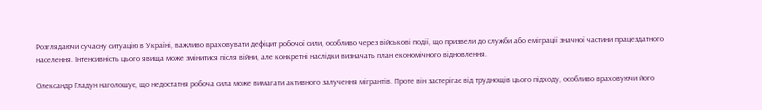Розглядаючи сучасну ситуацію в Україні, важливо враховувати дефіцит робочої сили, особливо через військові події, що призвели до служби або еміграції значної частини працездатного населення. Інтенсивність цього явища може змінитися після війни, але конкретні наслідки визначать план економічного відновлення.

Олександр Гладун наголошує, що недостатня робоча сила може вимагати активного залучення мігрантів. Проте він застерігає від труднощів цього підходу, особливо враховуючи його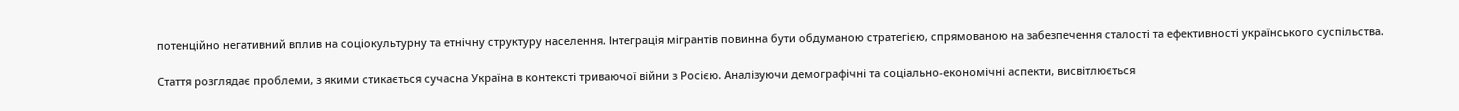потенційно негативний вплив на соціокультурну та етнічну структуру населення. Інтеграція мігрантів повинна бути обдуманою стратегією, спрямованою на забезпечення сталості та ефективності українського суспільства.

Стаття розглядає проблеми, з якими стикається сучасна Україна в контексті триваючої війни з Росією. Аналізуючи демографічні та соціально-економічні аспекти, висвітлюється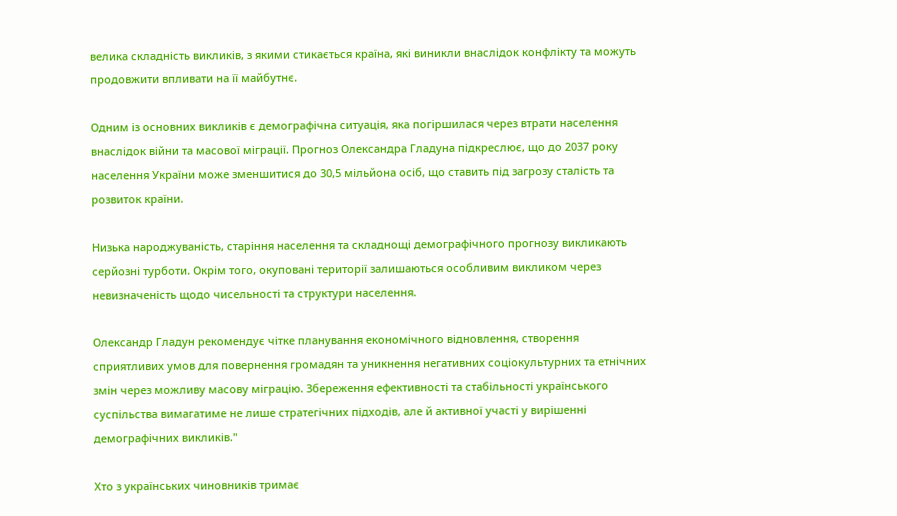велика складність викликів, з якими стикається країна, які виникли внаслідок конфлікту та можуть продовжити впливати на її майбутнє.

Одним із основних викликів є демографічна ситуація, яка погіршилася через втрати населення внаслідок війни та масової міграції. Прогноз Олександра Гладуна підкреслює, що до 2037 року населення України може зменшитися до 30,5 мільйона осіб, що ставить під загрозу сталість та розвиток країни.

Низька народжуваність, старіння населення та складнощі демографічного прогнозу викликають серйозні турботи. Окрім того, окуповані території залишаються особливим викликом через невизначеність щодо чисельності та структури населення.

Олександр Гладун рекомендує чітке планування економічного відновлення, створення сприятливих умов для повернення громадян та уникнення негативних соціокультурних та етнічних змін через можливу масову міграцію. Збереження ефективності та стабільності українського суспільства вимагатиме не лише стратегічних підходів, але й активної участі у вирішенні демографічних викликів."

Хто з українських чиновників тримає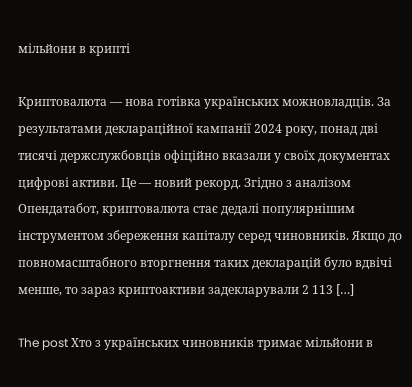мільйони в крипті

Криптовалюта — нова готівка українських можновладців. За результатами деклараційної кампанії 2024 року, понад дві тисячі держслужбовців офіційно вказали у своїх документах цифрові активи. Це — новий рекорд. Згідно з аналізом Опендатабот, криптовалюта стає дедалі популярнішим інструментом збереження капіталу серед чиновників. Якщо до повномасштабного вторгнення таких декларацій було вдвічі менше, то зараз криптоактиви задекларували 2 113 […]

The post Хто з українських чиновників тримає мільйони в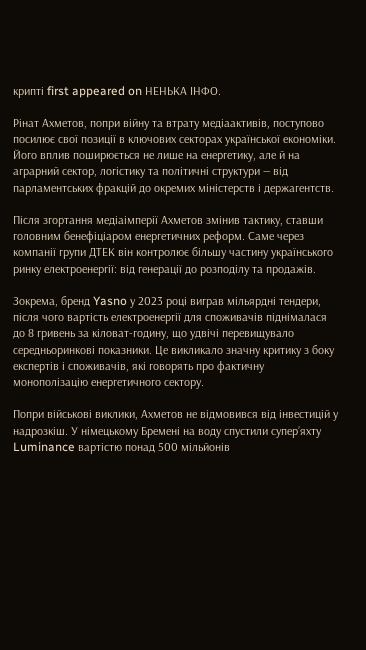крипті first appeared on НЕНЬКА ІНФО.

Рінат Ахметов, попри війну та втрату медіаактивів, поступово посилює свої позиції в ключових секторах української економіки. Його вплив поширюється не лише на енергетику, але й на аграрний сектор, логістику та політичні структури — від парламентських фракцій до окремих міністерств і держагентств.

Після згортання медіаімперії Ахметов змінив тактику, ставши головним бенефіціаром енергетичних реформ. Саме через компанії групи ДТЕК він контролює більшу частину українського ринку електроенергії: від генерації до розподілу та продажів.

Зокрема, бренд Yasno у 2023 році виграв мільярдні тендери, після чого вартість електроенергії для споживачів піднімалася до 8 гривень за кіловат-годину, що удвічі перевищувало середньоринкові показники. Це викликало значну критику з боку експертів і споживачів, які говорять про фактичну монополізацію енергетичного сектору.

Попри військові виклики, Ахметов не відмовився від інвестицій у надрозкіш. У німецькому Бремені на воду спустили суперʼяхту Luminance вартістю понад 500 мільйонів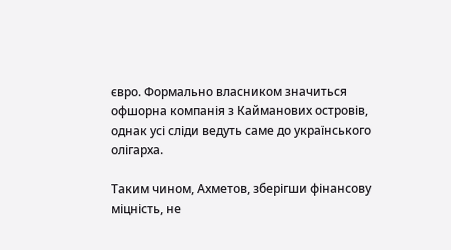євро. Формально власником значиться офшорна компанія з Кайманових островів, однак усі сліди ведуть саме до українського олігарха.

Таким чином, Ахметов, зберігши фінансову міцність, не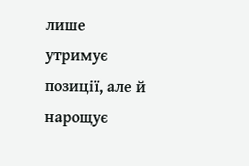лише утримує позиції, але й нарощує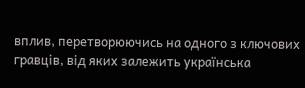вплив, перетворюючись на одного з ключових гравців, від яких залежить українська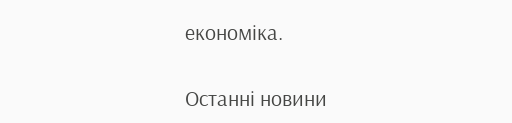економіка.

Останні новини